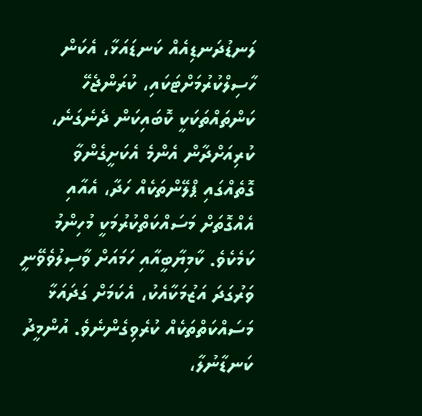ލަނޑުދަނޑިއެއް ކަނޑައަޅާ، އެކަން ހާސިލްކުރުމަށްޓަކައި، ކުރަންޖެހޭ ކަންތައްތަކަކީ ކޮބައިކަން ދެނެގަނެ، ކުރިއަށްދާން އެންމެ އެކަށީގެންވާ ގޮތެއްގައި ޕްލޭންތަކެއް ހަދާ، އެއާއި އެއްގޮތަށް މަސައްކަތްކުރުމަކީ މުހިންމު ކަމެކެވެ. ކާމިޔާބީއާއި ހަމައަށް ވާސިލުވެވޭނީ ވަރުގަދަ އަޒުމަކާއެކު، އެކަމަށް ގަދައަޅާ މަސައްކަތްތަކެއް ކުރެވިގެންނެވެ. އުންމީދު ކަނޑާނުލާ،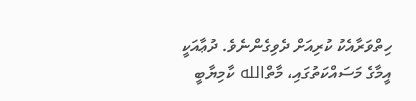ހިތްވަރާއެކު ކުރިއަށް ދެވިގެންނެވެ. ދުޢާއަކީ އީމާގެ މަސައްކަތުގައި، މާތްالله ކާމިޔާބީ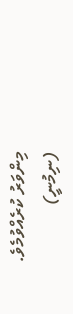މިންވަރު ކުރެއްވުމެވެ.
(ނިމުނީ)